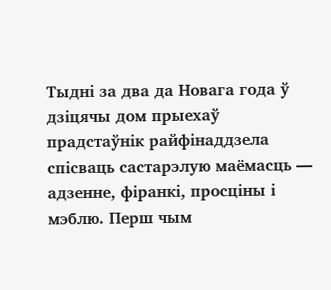Тыдні за два да Новага года ў дзіцячы дом прыехаў прадстаўнік райфінаддзела спісваць састарэлую маёмасць — адзенне, фіранкі, просціны і мэблю. Перш чым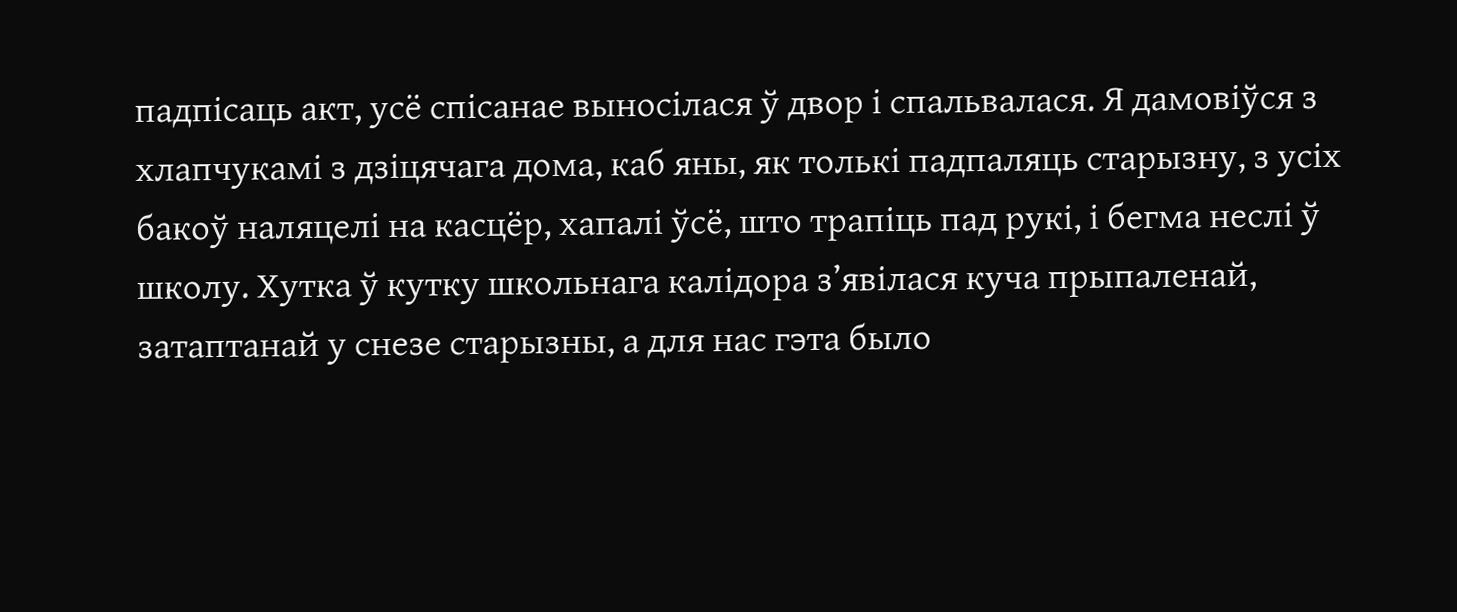падпісаць акт, усё спісанае выносілася ў двор і спальвалася. Я дамовіўся з хлапчукамі з дзіцячага дома, каб яны, як толькі падпаляць старызну, з усіх бакоў наляцелі на касцёр, хапалі ўсё, што трапіць пад рукі, і бегма неслі ў школу. Хутка ў кутку школьнага калідора з’явілася куча прыпаленай, затаптанай у снезе старызны, а для нас гэта было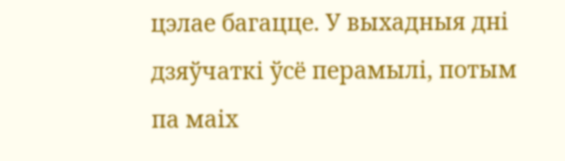цэлае багацце. У выхадныя дні дзяўчаткі ўсё перамылі, потым па маіх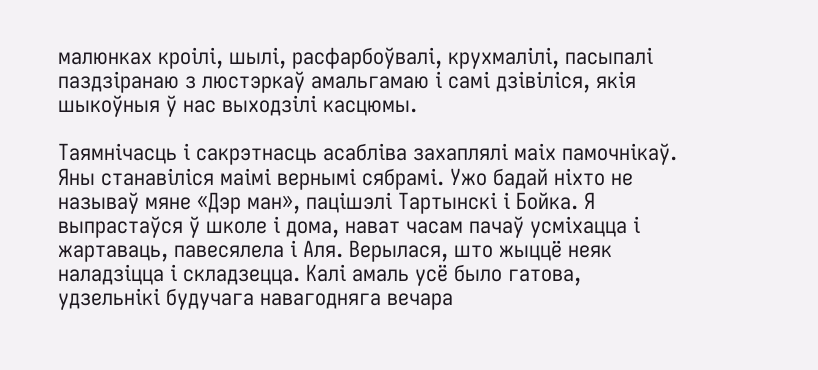малюнках кроілі, шылі, расфарбоўвалі, крухмалілі, пасыпалі паздзіранаю з люстэркаў амальгамаю і самі дзівіліся, якія шыкоўныя ў нас выходзілі касцюмы.

Таямнічасць і сакрэтнасць асабліва захаплялі маіх памочнікаў. Яны станавіліся маімі вернымі сябрамі. Ужо бадай ніхто не называў мяне «Дэр ман», пацішэлі Тартынскі і Бойка. Я выпрастаўся ў школе і дома, нават часам пачаў усміхацца і жартаваць, павесялела і Аля. Верылася, што жыццё неяк наладзіцца і складзецца. Калі амаль усё было гатова, удзельнікі будучага навагодняга вечара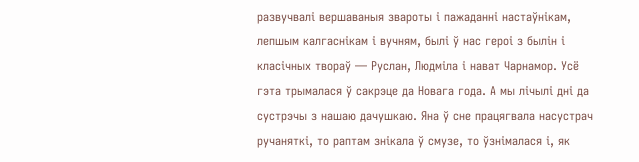развучвалі вершаваныя звароты і пажаданні настаўнікам, лепшым калгаснікам і вучням, былі ў нас героі з былін і класічных твораў — Руслан, Людміла і нават Чарнамор. Усё гэта трымалася ў сакрэце да Новага года. А мы лічылі дні да сустрэчы з нашаю дачушкаю. Яна ў сне працягвала насустрач ручаняткі, то раптам знікала ў смузе, то ўзнімалася і, як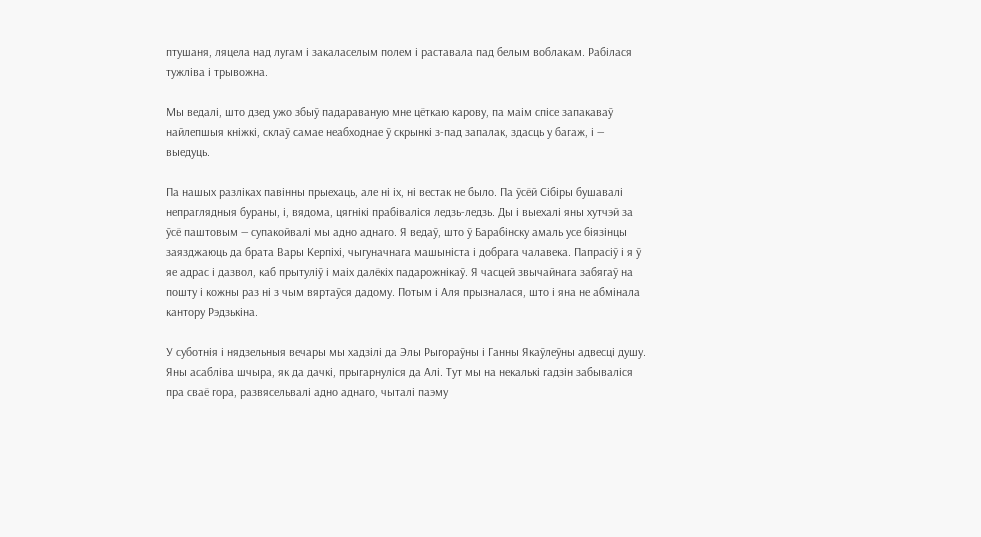птушаня, ляцела над лугам і закаласелым полем і раставала пад белым воблакам. Рабілася тужліва і трывожна.

Мы ведалі, што дзед ужо збыў падараваную мне цёткаю карову, па маім спісе запакаваў найлепшыя кніжкі, склаў самае неабходнае ў скрынкі з-пад запалак, здасць у багаж, і — выедуць.

Па нашых разліках павінны прыехаць, але ні іх, ні вестак не было. Па ўсёй Сібіры бушавалі непраглядныя бураны, і, вядома, цягнікі прабіваліся ледзь-ледзь. Ды і выехалі яны хутчэй за ўсё паштовым — супакойвалі мы адно аднаго. Я ведаў, што ў Барабінску амаль усе біязінцы заязджаюць да брата Вары Керпіхі, чыгуначнага машыніста і добрага чалавека. Папрасіў і я ў яе адрас і дазвол, каб прытуліў і маіх далёкіх падарожнікаў. Я часцей звычайнага забягаў на пошту і кожны раз ні з чым вяртаўся дадому. Потым і Аля прызналася, што і яна не абмінала кантору Рэдзькіна.

У суботнія і нядзельныя вечары мы хадзілі да Элы Рыгораўны і Ганны Якаўлеўны адвесці душу. Яны асабліва шчыра, як да дачкі, прыгарнуліся да Алі. Тут мы на некалькі гадзін забываліся пра сваё гора, развясельвалі адно аднаго, чыталі паэму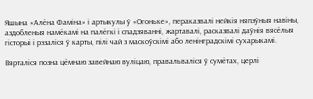Яшына «Алёна Фаміна» і артыкулы ў «Огоньке», пераказвалі нейкія няпэўныя навіны, аздобленыя намёкамі на палёгкі і спадзяванні, жартавалі, расказвалі даўнія вясёлыя гісторыі і рэзаліся ў карты, пілі чай з маскоўскімі або ленінградскімі сухарыкамі.

Вярталіся позна цёмнаю завейнаю вуліцаю, правальваліся ў сумётах, церлі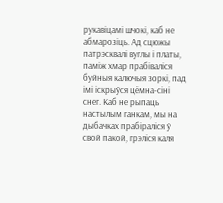рукавіцамі шчокі, каб не абмарозіць. Ад сцюжы патрэсквалі вуглы і платы, паміж хмар прабіваліся буйныя калючыя зоркі, пад імі іскрыўся цёмна-сіні снег. Каб не рыпаць настылым ганкам, мы на дыбачках прабіраліся ў свой пакой, грэліся каля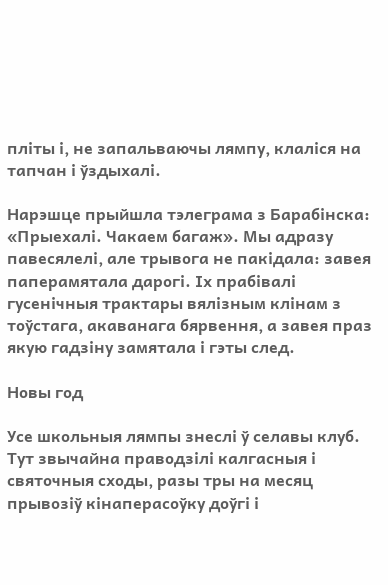пліты і, не запальваючы лямпу, клаліся на тапчан і ўздыхалі.

Нарэшце прыйшла тэлеграма з Барабінска: «Прыехалі. Чакаем багаж». Мы адразу павесялелі, але трывога не пакідала: завея паперамятала дарогі. Іх прабівалі гусенічныя трактары вялізным клінам з тоўстага, акаванага бярвення, а завея праз якую гадзіну замятала і гэты след.

Новы год

Усе школьныя лямпы знеслі ў селавы клуб. Тут звычайна праводзілі калгасныя і святочныя сходы, разы тры на месяц прывозіў кінаперасоўку доўгі і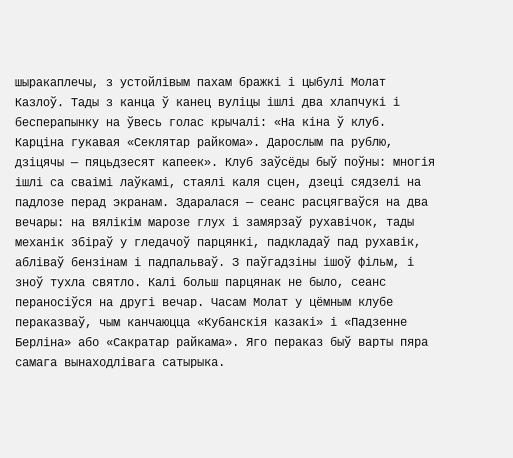шыракаплечы, з устойлівым пахам бражкі і цыбулі Молат Казлоў. Тады з канца ў канец вуліцы ішлі два хлапчукі і бесперапынку на ўвесь голас крычалі: «На кіна ў клуб. Карціна гукавая «Секлятар райкома». Дарослым па рублю, дзіцячы — пяцьдзесят капеек». Клуб заўсёды быў поўны: многія ішлі са сваімі лаўкамі, стаялі каля сцен, дзеці сядзелі на падлозе перад экранам. Здаралася — сеанс расцягваўся на два вечары: на вялікім марозе глух і замярзаў рухавічок, тады механік збіраў у гледачоў парцянкі, падкладаў пад рухавік, абліваў бензінам і падпальваў. З паўгадзіны ішоў фільм, і зноў тухла святло. Калі больш парцянак не было, сеанс пераносіўся на другі вечар. Часам Молат у цёмным клубе пераказваў, чым канчаюцца «Кубанскія казакі» і «Падзенне Берліна» або «Сакратар райкама». Яго пераказ быў варты пяра самага вынаходлівага сатырыка.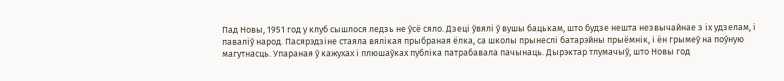Пад Новы, 1951 год у клуб сышлося ледзь не ўсё сяло. Дзеці ўвялі ў вушы бацькам, што будзе нешта незвычайнае з іх удзелам, і паваліў народ. Пасярэдзіне стаяла вялікая прыбраная ёлка, са школы прынеслі батарэйны прыёмнік, і ён грымеў на поўную магутнасць. Упараная ў кажухах і плюшаўках публіка патрабавала пачынаць. Дырэктар тлумачыў, што Новы год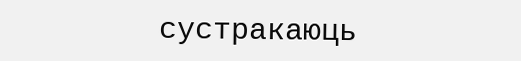сустракаюць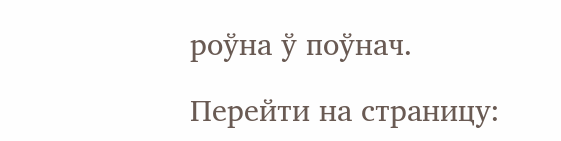роўна ў поўнач.

Перейти на страницу: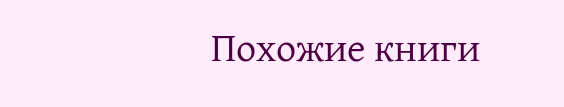Похожие книги